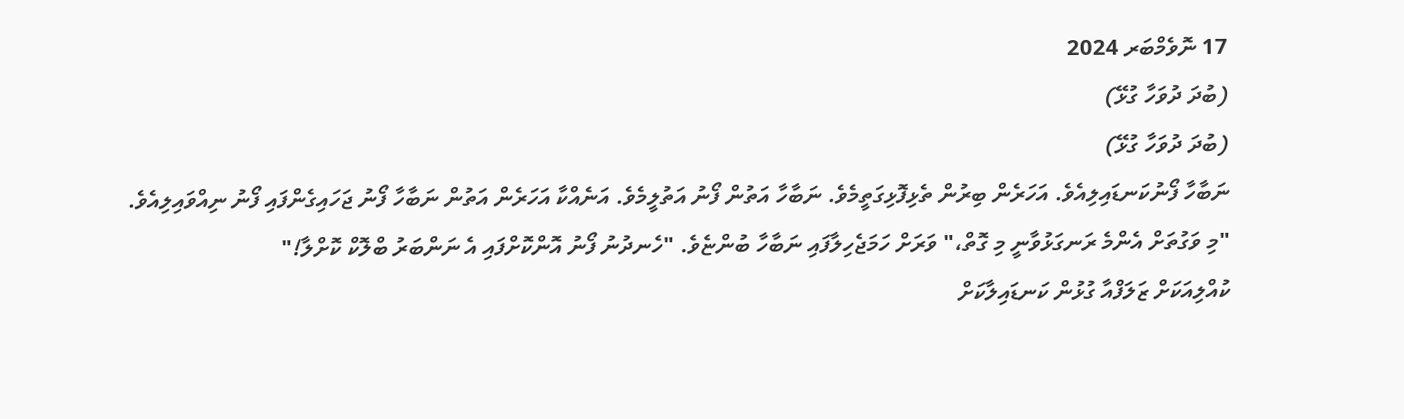17 ނޮވެމްބަރ 2024
(ބުދަ ދުވަހާ ގުޅޭ)
(ބުދަ ދުވަހާ ގުޅޭ)
ނަބާހާ ފޯނުކަނޑައިލިއެވެ. އަހަރެން ބިރުން ތެޅިފޮޅިގަތީމެވެ. ނަބާހާ އަތުން ފޯނު އަތުލީމެވެ. އަނެއްކާ އަހަރެން އަތުން ނަބާހާ ފޯނު ޖަހައިގެންފައި ފޯނު ނިއްވައިލިއެވެ.
"މި ވަގުތަށް އެންމެ ރަނގަޅުވާނީ މި ގޮތް،" ވަރަށް ހަމަޖެހިލާފައި ނަބާހާ ބުންޏެވެ. "ހެނދުނު ފޯނު އޮންކޮށްފައި އެ ނަންބަރު ބްލޮކް ކޮށްލާ!"
ކުއްލިއަކަށް ޒަލަފްއާ ގުޅުން ކަނޑައިލާކަށް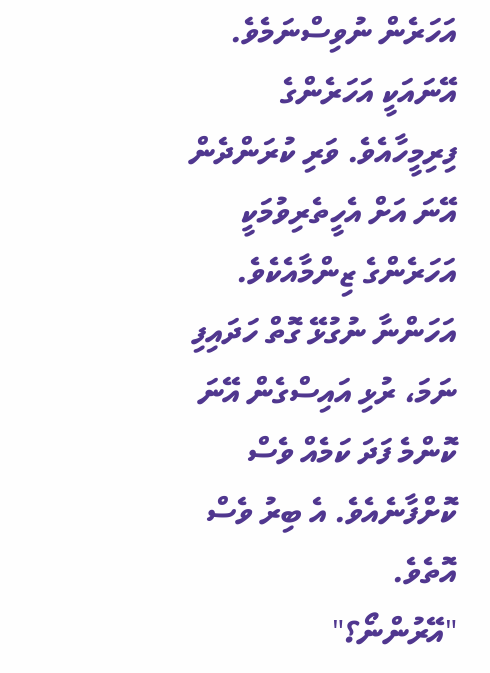އަހަރެން ނުވިސްނަމެވެ. އޭނައަކީ އަހަރެންގެ ފިރިމީހާއެވެ. ވަރި ކުރަންދެން އޭނަ އަށް އެހީތެރިވުމަކީ އަހަރެންގެ ޒިންމާއެކެވެ. އަހަންނާ ނުގުޅޭ ގޮތް ހަދައިފި ނަމަ، ރުޅި އައިސްގެން އޭނަ ކޮންމެ ފަދަ ކަމެއް ވެސް ކޮށްފާނެއެވެ. އެ ބިރު ވެސް އޮތެވެ.
"އޭރުންނޯ؟"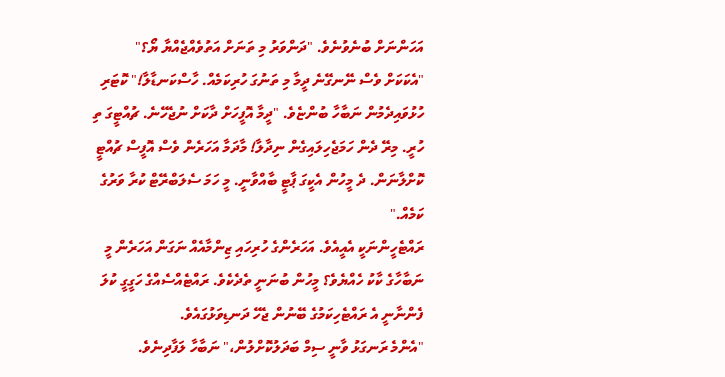އަހަންނަށް ބުނެވުނެވެ. "ދަންވަރު މި ތަނަށް އަތުވެއްޖެއްޔާ ޔޯ؟"
"އެކަކަށް ވެސް ނޭނގޭނެ ދީމާ މި ތަނުގަ ހުރިކަމެއް. ހާސްކަނޑާލާ!" ކޮޓަރި ހުޅުވައިދެމުން ނަބާހާ ބުންޏެވެ. "ދީމާ އޮފީހަށް ދާކަށް ނުޖެހޭނެ. ޗުއްޓީގަ ތި ހުރީ. މިރޭ ދެން ހަމަޖެހިލައިގެން ނިދާލާ! މާދަމާ އަހަރެން ވެސް އޮފީސް ޗުއްޓީ ކޮށްލާނަން. ދެ މީހުން އެކީގަ ޕާޓީ ބާއްވާނީ. މީ ހަމަ ސެލަބްރޭޓް ކުރާ ވަރުގެ ކަމެއް."
ރައްޓެހީންނަކީ އެއީއެވެ. އަހަރެންގެ ހުރިހައި ޒިންމާއެއް ނަގަން އަހަރެން މީ ނަބާހާގެ ކާކު ހެއްޔެވެ؟ މީހުން ބުނަނީ ތެދެކެވެ. ރައްޓެއްސެއްގެ ހަގީގީ ކުލަ ފެންނާނީ އެ ރައްޓެހިކަމުގެ ބޭނުން ޖެހޭ ދަނޑިވަޅުގައެވެ.
"އެންމެ ރަނގަޅު ވާނީ ސިމް ބަދަލުކޮށްލުން،" ނަބާހާ ލަފާދިނެވެ.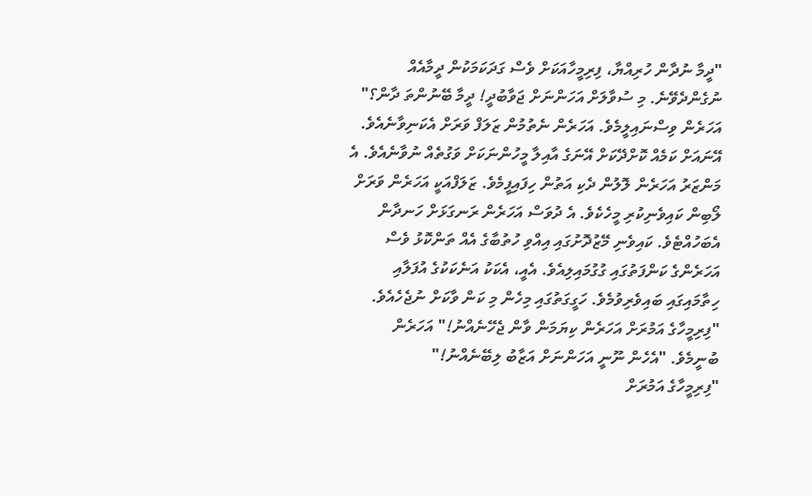"ދީމާ ނުދާން ހުރިއްޔާ، ފިރިމީހާއަކަށް ވެސް ގަދަކަމަކުން ދީމާއެއް ނުގެންދެވޭނެ. މި ސުވާލަށް އަހަންނަށް ޖަވާބުދީ! ދީމާ ބޭނުންތަ ދާން؟"
އަހަރެން ވިސްނައިލީމެވެ. އަހަރެން ނެތުމުން ޒަލަފް ވަރަށް އެކަނިވާނެއެވެ. އޭނައަށް ކަމެއް ކޮށްދޭކަށް އޭނަގެ އާއިލާ މީހުންނަކަށް ވަގުތެއް ނުވާނެއެވެ. އެ މަންޒަރު އަހަރެން ލޮލުން ދެކި އަތުން ހިފައިފީމެވެ. ޒަލަފްއަކީ އަހަރެން ވަރަށް ލޯބިން ކައިވެނިކުރި މީހެކެވެ. އެ ދުވަސް އަހަރެން ރަނގަޅަށް ހަނދާން އެބަހުއްޓެވެ. ކައިވެނި މޭޒުދޮށުގައި އިއްވި ހުތުބާގެ އެއް ތަންކޮޅު ވެސް އަހަރެންގެ ކަންފަތުގައި ގުގުމައިލިއެވެ. އެއީ، އެކަކު އަނެކަކުގެ އުފަލާއި ހިތާމައިގައި ބައިވެރިވުމެވެ. ހަގީގަތުގައި މިހެން މި ކަން ވާކަށް ނުޖެހެއެވެ.
"ފިރިމީހާގެ އަމުރަށް އަހަރެން ކިޔަމަން ވާން ޖެހޭނެއްނު!" އަހަރެން ބުނީމެވެ. "އެހެން ނޫނީ އަހަންނަށް އަޒާބު ލިބޭނެއްނު!"
"ފިރިމީހާގެ އަމުރަށް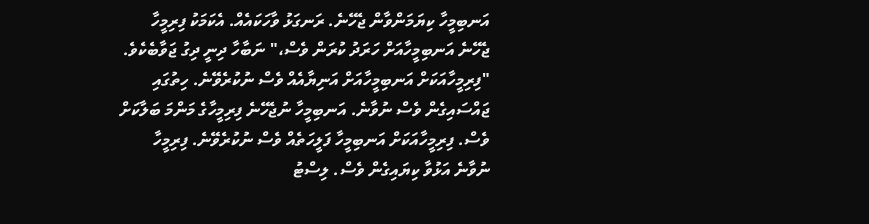އަނބިމީހާ ކިޔަމަންވާން ޖެހޭނެ. ރަނގަޅު ވާހަކައެއް. އެކަމަކު ފިރިމީހާ ޖެހޭނެ އަނބިމީހާއަށް ހަރަދު ކުރަން ވެސް،" ނަބާހާ ދިނީ ދިގު ޖަވާބެކެވެ.
"ފިރިމީހާއަކަށް އަނބިމީހާއަށް އަނިޔާއެއް ވެސް ނުކުރެވޭނެ. ހިތުގައި ޖައްސައިގެން ވެސް ނުވާނެ. އަނބިމީހާ ނުޖެހޭނެ ފިރިމީހާގެ މަންމަ ބަލާކަށް ވެސް. ފިރިމީހާއަކަށް އަނބިމީހާ ފަލީހަތެއް ވެސް ނުކުރެވޭނެ. ފިރިމީހާ ނުވާނެ އަޅުވާ ކިޔައިގެން ވެސް. ލިސްޓު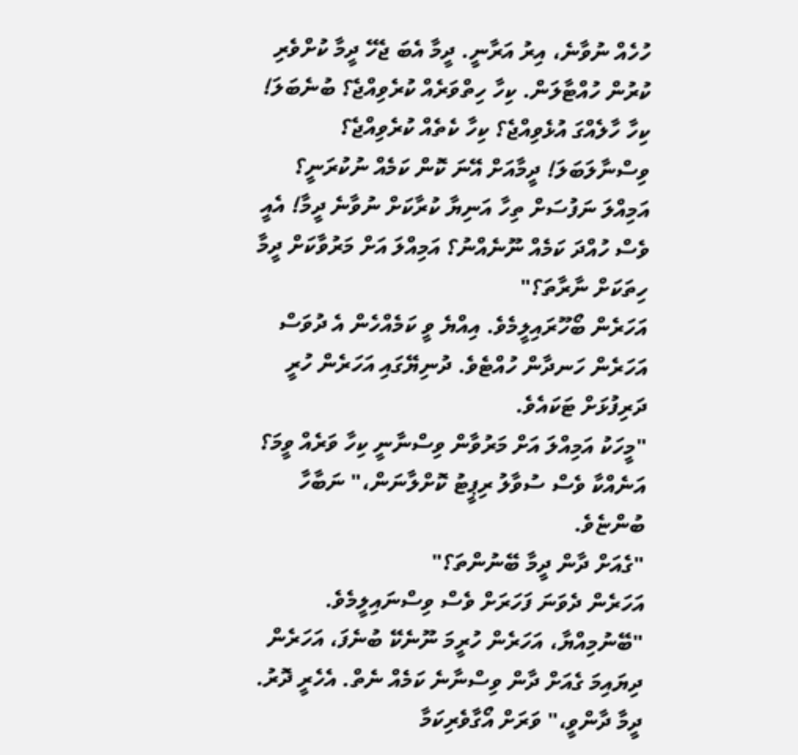ހުހެއް ނުވާނެ، އިރު އަރާނީ. ދީމާ އެބަ ޖެހޭ ދީމާ ކުށްވެރި ކުރުން ހުއްޓާލަން. ކިހާ ހިތްވަރެއް ކުރެވިއްޖެ؟ ބުނެބަލަ! ކިހާ ހާލެއްގަ އުޅެވިއްޖެ؟ ކިހާ ކެތެއް ކުރެވިއްޖެ؟ ވިސްނާލަބަލަ! ދީމާއަށް އޭނަ ކޮން ކަމެއް ނުކުރަނީ؟ އަމިއްލަ ނަފުސަށް ތިހާ އަނިޔާ ކުރާކަށް ނުވާނެ ދީމާ! އެއީ ވެސް ހުއްދަ ކަމެއް ނޫނެއްނު؟ އަމިއްލަ އަށް މަރުވާކަށް ދީމާ ހިތަކަށް ނާރާތަ؟"
އަހަރެން ބޯހޫރައިލީމެވެ. އިއްޔެ ވީ ކަމެއްހެން އެ ދުވަސް އަހަރެން ހަނދާން ހުއްޓެވެ. ދުނިޔޭގައި އަހަރެން ހުރީ ދަރިފުޅަށް ޓަކައެވެ.
"މީހަކު އަމިއްލަ އަށް މަރުވާން ވިސްނާނީ ކިހާ ވަރެއް ވީމަ؟ އަނެއްކާ ވެސް ސުވާލު ރިޕީޓު ކޮށްލާނަން،" ނަބާހާ ބުންޏެވެ.
"ގެއަށް ދާން ދީމާ ބޭނުންތަ؟"
އަހަރެން ދެވަނަ ފަހަރަށް ވެސް ވިސްނައިލީމެވެ.
"ބޭނުމިއްޔާ، އަހަރެން ހުރީމަ ނޫނެކޭ ބުނެފަ، އަހަރެން ދިޔައިމަ ގެއަށް ދާން ވިސްނާނެ ކަމެއް ނެތް. އެހެރީ ދޮރު. ދީމާ ދާންވީ،" ވަރަށް އޯގާވެރިކަމާ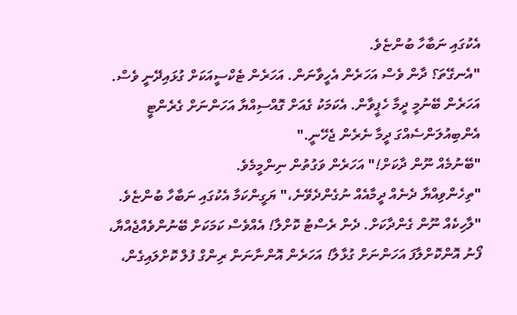އެކުގައި ނަބާހާ ބުންޏެވެ.
"އެނގޭތަ؟ ދާން ވެސް އަހަރެން އެހީވާނަން. އަހަރެން ޓެކްސީއަކަށް ގުޅައިދޭނީ ވެސް. އަހަރެން ބޭނުމީ ދީމާ ހެޕީވާން. އެކަމަކު ގެއަށް ގޮއްސިއްޔާ އަހަންނަށް ގެރެންޓީ އެންބިއުލަންސެއްގަ ދީމާ ނެރެން ޖެހޭނީ."
"ބޭނުމެއް ނޫން ދާކަށް!" އަހަރެން ވަގުތުން ނިންމީމެވެ.
"ތިހެންވިއްޔާ ދެނެއް ދީމާއެއް ނުގެންދެވޭނެ،" ޔަގީންކަމާ އެކުގައި ނަބާހާ ބުންޏެވެ. "ލާހިކެއް ނޫން ގެންދާކަށް. ދެން ރެސްޓު ކޮށްލާ! އެއްވެސް ކަމަކަށް ބޭނުންވެއްޖެއްޔާ، ފޯނު އޮންކޮށްލާފަ އަހަންނަށް ގުޅާލާ! އަހަރެން އޮންނާނަން ރިންގް ފުލް ކޮށްލައިގެން،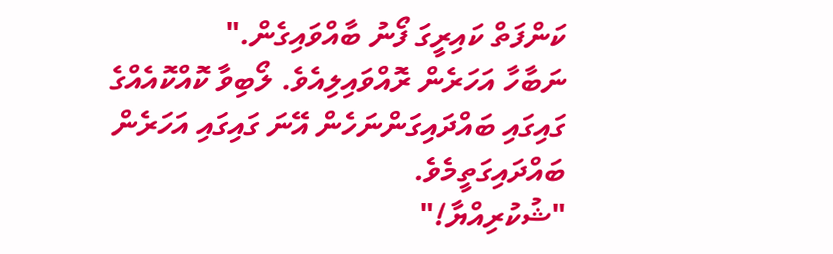ކަންފަތް ކައިރީގަ ފޯނު ބާއްވައިގެން."
ނަބާހާ އަހަރެން ރޮއްވައިލިއެވެ. ލޯބިވާ ކޮއްކޮއެއްގެ ގައިގައި ބައްދައިގަންނަހެން އޭނަ ގައިގައި އަހަރެން ބައްދައިގަތީމެވެ.
"ޝުކުރިއްޔާ!"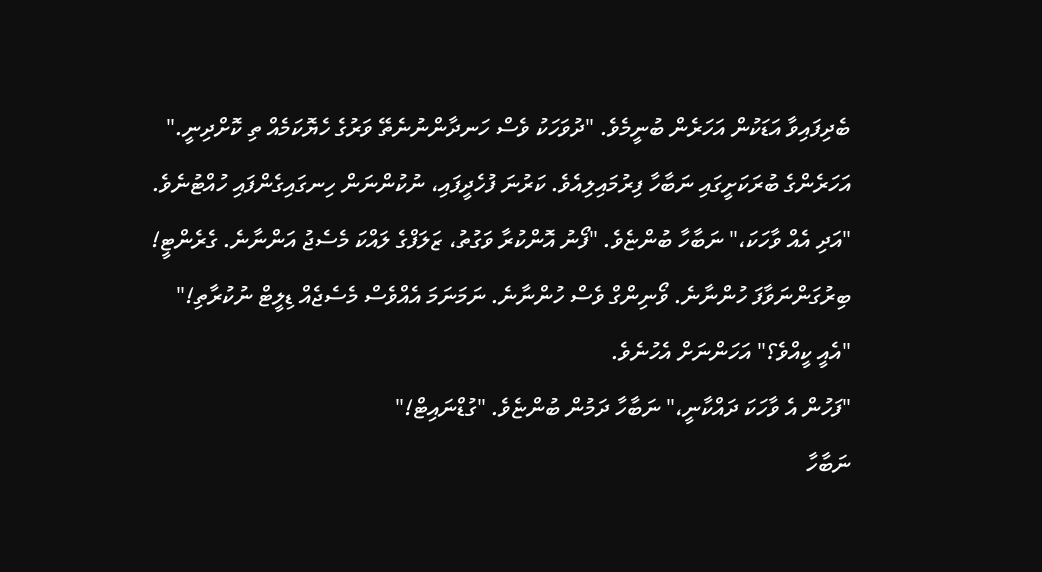ބެދިފައިވާ އަޑަކުން އަހަރެން ބުނީމެވެ. "ދުވަހަކު ވެސް ހަނދާންނުނެތޭ ވަރުގެ ހެޔޮކަމެއް ތި ކޮށްދިނީ."
އަހަރެންގެ ބުރަކަށީގައި ނަބާހާ ފިރުމައިލިއެވެ. ކަރުނަ ފުހެދީފައި، ނުކުންނަން ހިނގައިގެންފައި ހުއްޓުނެވެ.
"އަދި އެއް ވާހަކަ،" ނަބާހާ ބުންޏެވެ. "ފޯނު އޮންކުރާ ވަގުތު، ޒަލަފްގެ ލައްކަ މެސެޖު އަންނާނެ. ގެރެންޓީ! ބިރުގަންނަވާފަ ހުންނާނެ. ވޯނިންގް ވެސް ހުންނާނެ. ނަމަނަމަ އެއްވެސް މެސެޖެއް ޑިލީޓް ނުކުރާތި!"
"އެއީ ކީއްވެ؟" އަހަންނަށް އެހުނެވެ.
"ފަހުން އެ ވާހަކަ ދައްކާނީ،" ނަބާހާ ދަމުން ބުންޏެވެ. "ގުޑްނައިޓް!"
ނަބާހާ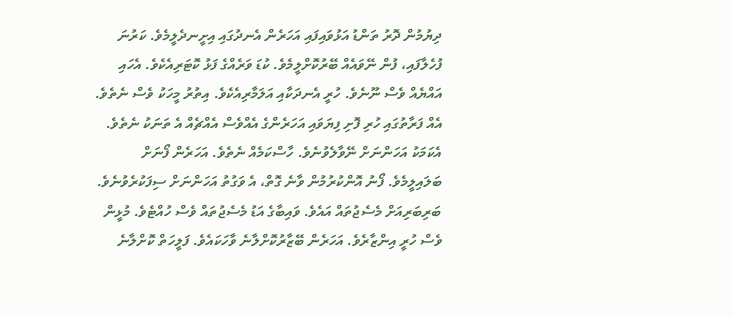ދިޔުމުން ދޮރު ތަންޑު އަޅުވައިފައި އަހަރެން އެނދުގައި އިށީނދެލީމެވެ. ކަރުނަ ފުހެލާފައި، ފުން ނޭވައެއް ބޭރުކޮށްލީމެވެ. ކުޑަ ވަރެއްގެ ފަޅު ކޮޓަރިއެކެވެ. އެހައި އައްޔެއް ވެސް ނޫނެވެ. ހުރީ އެނދަކާއި އަލަމާރިއެކެވެ. އިތުރު މީހަކު ވެސް ނެތެވެ. އެއް ފަރާތުގައި ހުރި ފޮށި ފިޔަވައި އަހަރެންގެ އެއްވެސް އެއްޗެއް އެ ތަނަކު ނެތެވެ. އެކަމަކު އަހަންނަށް ނޭވާލެވުނެވެ. ހާސްކަމެއް ނެތެވެ. އަހަރެން ފޯނަށް ބަލައިލީމެވެ. ފޯނު އޮންކުރުމުން ވާނެ ގޮތް، އެ ވަގުތު އަހަންނަށް ސިފަކުރެވުނެވެ. ބަރިބަރިއަށް މެސެޖުތައް އައެވެ. ވައިބާގެ އަޑު މެސެޖުތައް ވެސް ހުއްޓެވެ. މުޅީން ވެސް ހުރީ އިންޒާރެވެ. އަހަރެން ބޭޒާރުކޮށްލާނެ ވާހަކައެވެ. ފަލީހަތް ކޮށްލާނެ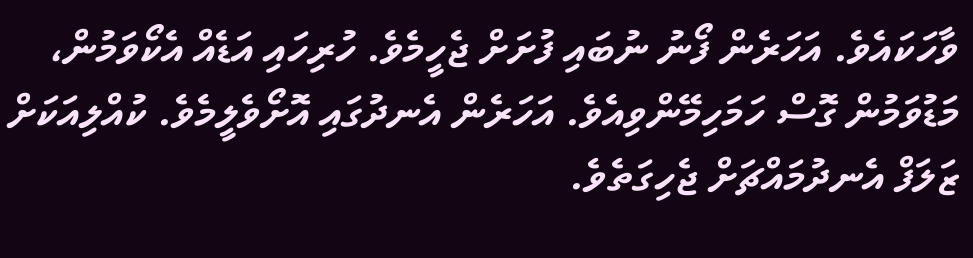ވާހަކައެވެ. އަހަރެން ފޯނު ނުބައި ފުށަށް ޖެހީމެވެ. ހުރިހައި އަޑެއް އެކޯވަމުން، މަޑުވަމުން ގޮސް ހަމަހިމޭންވިއެވެ. އަހަރެން އެނދުގައި އޮށޯވެލީމެވެ. ކުއްލިއަކަށް ޒަލަފް އެނދުމައްޗަށް ޖެހިގަތެވެ.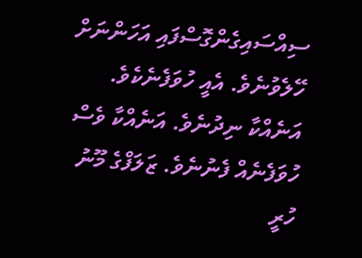ސިއްސައިގެންގޮސްފައި އަހަންނަށް ހޭލެވުނެވެ. އެއީ ހުވަފެނެކެވެ. އަނެއްކާ ނިދުނެވެ. އަނެއްކާ ވެސް ހުވަފެނެއް ފެނުނެވެ. ޒަލަފްގެ މޫނު ހުރީ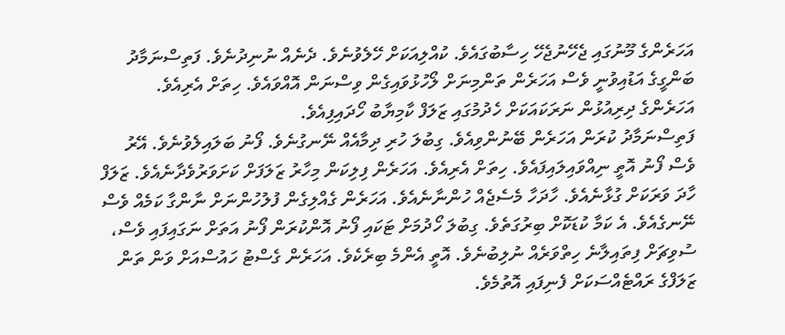އަހަރެންގެ މޫނުގައި ޖެހޭނުޖެހޭ ހިސާބުގައެވެ. ކުއްލިއަކަށް ހޭލެވުނެވެ. ދެނެއް ނުނިދުނެވެ. ފަތިސްނަމާދު ބަންގީގެ އަޑުއިވުނީ ވެސް އަހަރެން ތަންމިނަށް ލޯހުޅުވައިގެން ވިސްނަން އޮއްވައެވެ. ހިތަށް އެރިއެވެ. އަހަރެންގެ ދިރިއުޅުން ނަރަކައަކަށް ހެދުމުގައި ޒަލަފް ކާމިޔާބު ހޯދައިފިއެވެ.
ފަތިސްނަމާދު ކުރަން އަހަރެން ބޭނުންވިއެވެ. ގިބުލަ ހުރި ދިމާއެއް ނޭނގުނެވެ. ފޯނު ބަލައިލެވުނެވެ. އޭރު ވެސް ފޯނު އޮތީ ނިއްވައިލައިފައެވެ. ހިތަށް އެރިއެވެ. އަހަރެން ފިލިކަން މިހާރު ޒަލަފަށް ކަށަވަރުވެދާނެއެވެ. ޒަލަފް ހާދަ ވަރަކަށް ގުޅާނެއެވެ. ހާދަހާ މެސެޖެއް ހުންނާނެއެވެ. އަހަރެން ގެއްލިގެން ފުލުހުންނަށް ނާންގާ ކަމެއް ވެސް ނޭނގެއެވެ. އެ ކަމާ ކުޑަކޮށް ބިރުގަތެވެ. ގިބުލަ ހޯދުމަށް ޓަކައި ފޯނު އޮންކުރަން ފޯނު އަތަށް ނަގައިފައި ވެސް، ސުވިޗަށް ފިތައިލާނެ ހިތްވަރެއް ނުލިބުނެވެ. އޮތީ އެންމެ ބިރެކެވެ. އަހަރެން ގެސްޓު ހައުސްއަށް ވަން ތަން ޒަލަފްގެ ރައްޓެއްސަކަށް ފެނިފައި އޮތުމެވެ.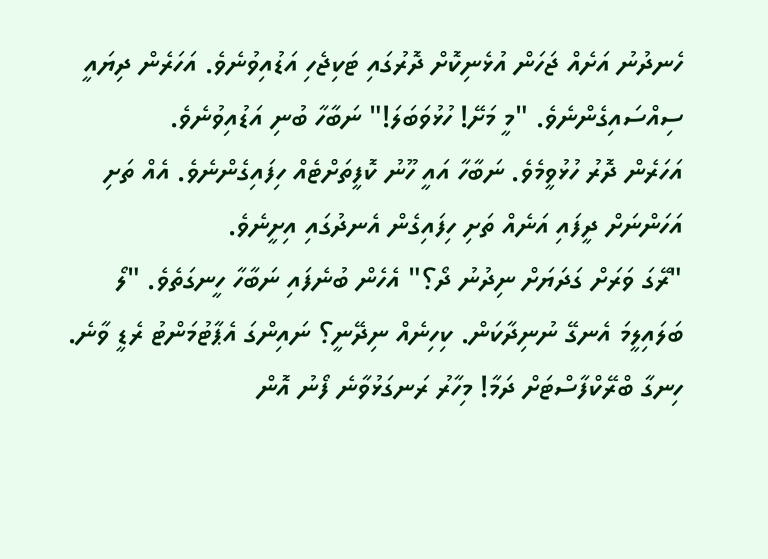ހެނދުނު އަށެއް ޖަހަން އުޅެނިކޮށް ދޮރުގައި ޓަކިޖެހި އަޑުއިވުނެވެ. އަހަރެން ދިޔައީ ސިއްސައިގެންނެވެ. "މީ މަށޭ! ހުޅުވަބަލަ!" ނަބާހާ ބުނި އަޑުއިވުނެވެ.
އަހަރެން ދޮރު ހުޅުވީމެވެ. ނަބާހާ އައީ ހޫނު ކޮފީތަށްޓެއް ހިފައިގެންނެވެ. އެއް ތަށި އަހަންނަށް ދީފައި އަނެއް ތަށި ހިފައިގެން އެނދުގައި އިށީނެވެ.
"ރޭގަ ވަރަށް ގަދަޔަށް ނިދުނު ދޯ؟" އެހެން ބުނެފައި ނަބާހާ ހީނގަތެވެ. "ލޯ ބަލައިލީމަ އެނގޭ ނުނިދާކަން. ކިހިނެއް ނިދޭނީ؟ ނައިންގަ އެޕާޓުމަންޓު ރެޑީ ވާނެ. ހިނގާ ބްރޭކްފާސްޓަށް ދަމާ! މިހާރު ރަނގަޅުވާނެ ފޯނު އޮން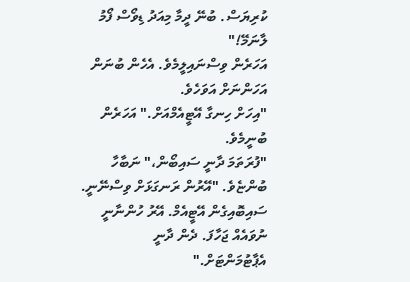ކުރިޔަސް. ބުނޭ ދީމާ މިއަދު ޑިވޯސް ފޯމު ލާނަމޭ!"
އަހަރެން ވިސްނައިލީމެވެ. އެހެން ބުނަން އަހަންނަށް އަވަހެވެ.
"އިހަށް ހިނގާ އޭޓީއެމްއަށް." އަހަރެން ބުނީމެވެ.
"ފުރަތަމަ ދާނީ ސައިބޯން،" ނަބާހާ ބުންޏެވެ. "އޭރުން ރަނގަޅަށް ވިސްނޭނީ. ސައިބޮއިގެން އޭޓީއެމް. އޭރު ހުންނާނީ ނުވައެއް ޖަހާފަ. ދެން ދާނީ އެޕާޓުމަންޓަށް."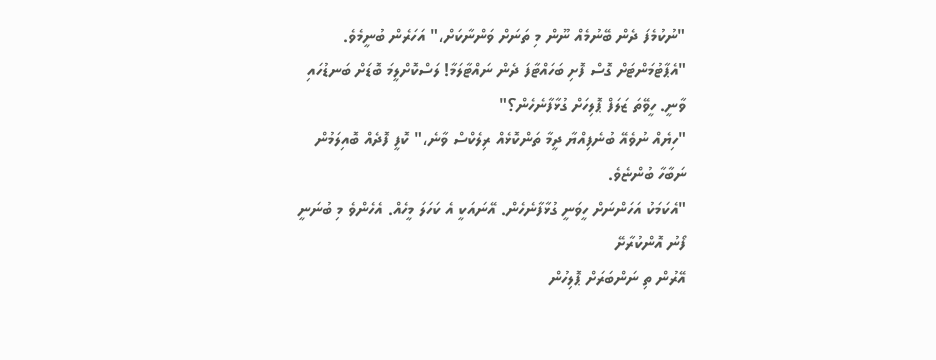"ނުކުމެފަ ދެން ބޭނުމެއް ނޫން މި ތަނަށް ވަންނާކަށް،" އަހަރެން ބުނީމެވެ.
"އެޕާޓުމަންޓަށް ގޮސް ފޮށި ބަހައްޓާފަ ދެން ނައްޓާލަމާ! ލަސްކޮށްލީމަ ބޮޑަށް ބަނޑުހައި ވާނީ. ހީވޭތަ ޒަލަފް ޕޮލިހަށް ގުޅާފާނެހެން؟"
"ހިޔެއް ނުވެއޭ ބުނެފިއްޔާ ދީމާ ތަންކޮޅެއް ރިލެކްސް ވާނެ،" ކޮފީ ފޮދެއް ބޮއިލަމުން ނަބާހާ ބުންޏެވެ.
"އެކަމަކު އަހަންނަށް ހީވަނީ ގުޅާފާނެހެން. އޭނައަކީ އެ ކަހަލަ މީހެއް. އެހެންވެ މި ބުނަނީ ފޯނު އޮންކުރާށޭ
އޭރުން ތި ނަންބަރަށް ޕޮލިހުން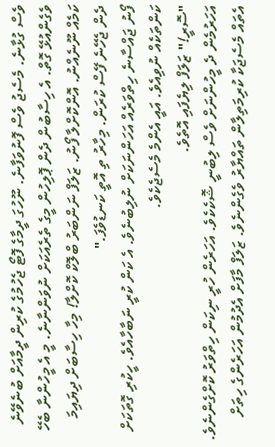ވެސް ގުޅާނެ. މެސެޖު ވެސް ފޮނުވަފާނެ. ނޫހުގަ ދީމާގެ ފޮޓޯ ޖެހުމުގެ ކުރިން ދީމާއަށް ބުނެވޭނެ ވެގެންއުޅޭ ގޮތް. އެ ހިސާބުން ދެން ޕޮލިހުން މީގެ ތެރެއަކަށް ނުވަންނާނެ. މީ އެ މީހުންނާ ބެހޭ ކަމެއް ނޫނެއްނު. އޮންކޮށްލާ ފޯނު. ޒަލަފް ނަންބަރު ބްލޮކް ކޮށްލާ! މިހާ ހިސާބަށް ދިޔައިމަ ދެން ޖެހޭނެ ފޭސް ކުރަން. މިހާރު ތި އޮތީ ކަނޑުވެފަ."
ފޯނު ޖައްސާނެ ހިތްވަރެއް އަހަންނަކަށް ނުލިބުނެވެ. އެ ކަން ކުރީ ނަބާހާއެވެ. ހީކުރި ގޮތަކަށް ކަންތަކެއް ނުވިއެވެ. އައީ އެންމެ މެސެޖެކެވެ.
"ސޮރީ!" ޒަލަފް ލިޔެފައި އޮތެވެ.
އަހަރުމެން ދެ މީހުންނަށް ވެސް ލިބުނީ ޝޮކެކެވެ. އަހަރެން ހުރީ ނިކަން ހިތްވަރު ކޮށްގެންނެވެ. އެތައް މެސެޖަކާ ކުރިމަތިލާން ތައްޔާރު ވެގެންނެވެ. ޒަލަފް މާފަށް އެދުމުން އަހަރެންގެ ހިތަށް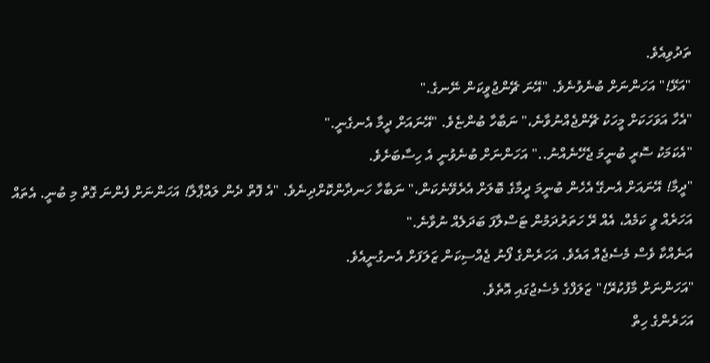ތަދުވިއެވެ.
"އަޅޭ!" އަހަންނަށް ބުނެވުނެވެ. "އޭނަ ޗޭންޖުވީކަން ނޭނގެ."
"އެހާ އަވަހަކަށް މީހަކު ޗޭންޖެއްނުވާނެ،" ނަބާހާ ބުންޏެވެ. "އޭނައަށް ދީމާ އެނގެނީ."
"އެކަމަކު ސޮރީ ބުނީމަ ޖެހޭނެއްނު.." އަހަންނަށް ބުނެވުނީ އެ ހިސާބަށެވެ.
"ދީމާ! އޭނައަށް އެނގޭ އެހެން ބުނީމަ ދީމާގެ ބޮލަށް އެރެވޭނެކަން،" ނަބާހާ ހަނދާންކޮށްދިނެވެ. "އެ ފޮތް ދެން ލައްޕާލާ! އަހަންނަށް ފެންނަ ގޮތް މި ބުނީ. އެތައް އަހަރެއް ވީ ކަމެއް، އެއް ރޭ ހަތަރުދަމުން ޓަސްލާފަ ބަދަލެއް ނުވާނެ."
އަނެއްކާ ވެސް މެސެޖެއް އައެވެ. އަހަރެންގެ ފޯނު ޖެއްސިކަން ޒަލަފަށް އެނގުނީއެވެ.
"އަހަންނަށް މާފުކުރޭ!" ޒަލަފްގެ މެސެޖުގައި އޮތެވެ.
އަހަރެންގެ ހިތް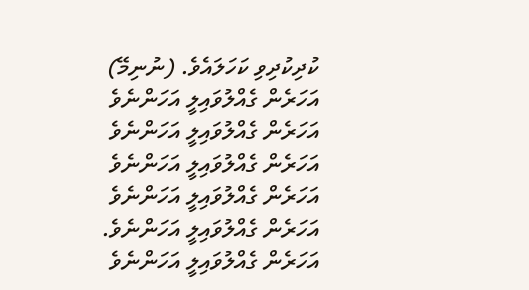ކުދިކުދިވި ކަހަލައެވެ. (ނުނިމޭ)
އަހަރެން ގެއްލުވައިލީ އަހަންނެވެ
އަހަރެން ގެއްލުވައިލީ އަހަންނެވެ
އަހަރެން ގެއްލުވައިލީ އަހަންނެވެ
އަހަރެން ގެއްލުވައިލީ އަހަންނެވެ
އަހަރެން ގެއްލުވައިލީ އަހަންނެވެ.
އަހަރެން ގެއްލުވައިލީ އަހަންނެވެ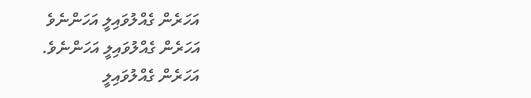އަހަރެން ގެއްލުވައިލީ އަހަންނެވެ
އަހަރެން ގެއްލުވައިލީ އަހަންނެވެ.
އަހަރެން ގެއްލުވައިލީ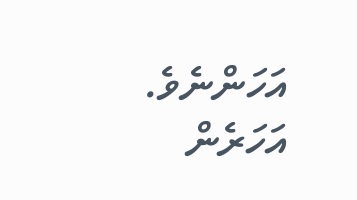އަހަންނެވެ.
އަހަރެން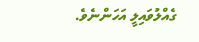ގެއްލުވައިލީ އަހަންނެވެ.